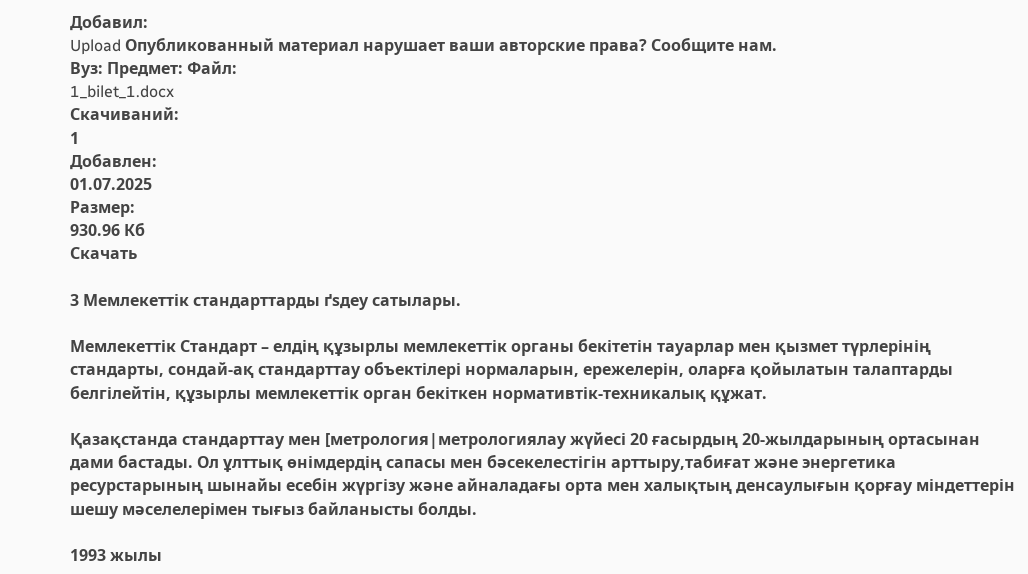Добавил:
Upload Опубликованный материал нарушает ваши авторские права? Сообщите нам.
Вуз: Предмет: Файл:
1_bilet_1.docx
Скачиваний:
1
Добавлен:
01.07.2025
Размер:
930.96 Кб
Скачать

3 Мемлекеттік стандарттарды ґѕдеу сатылары.

Мемлекеттік Стандарт – елдің құзырлы мемлекеттік органы бекітетін тауарлар мен қызмет түрлерінің стандарты, сондай-ақ стандарттау объектілері нормаларын, ережелерін, оларға қойылатын талаптарды белгілейтін, құзырлы мемлекеттік орган бекіткен нормативтік-техникалық құжат.

Қазақстанда стандарттау мен [метрология|метрологиялау жүйесі 20 ғасырдың 20-жылдарының ортасынан дами бастады. Ол ұлттық өнімдердің сапасы мен бәсекелестігін арттыру,табиғат және энергетика ресурстарының шынайы есебін жүргізу және айналадағы орта мен халықтың денсаулығын қорғау міндеттерін шешу мәселелерімен тығыз байланысты болды.

1993 жылы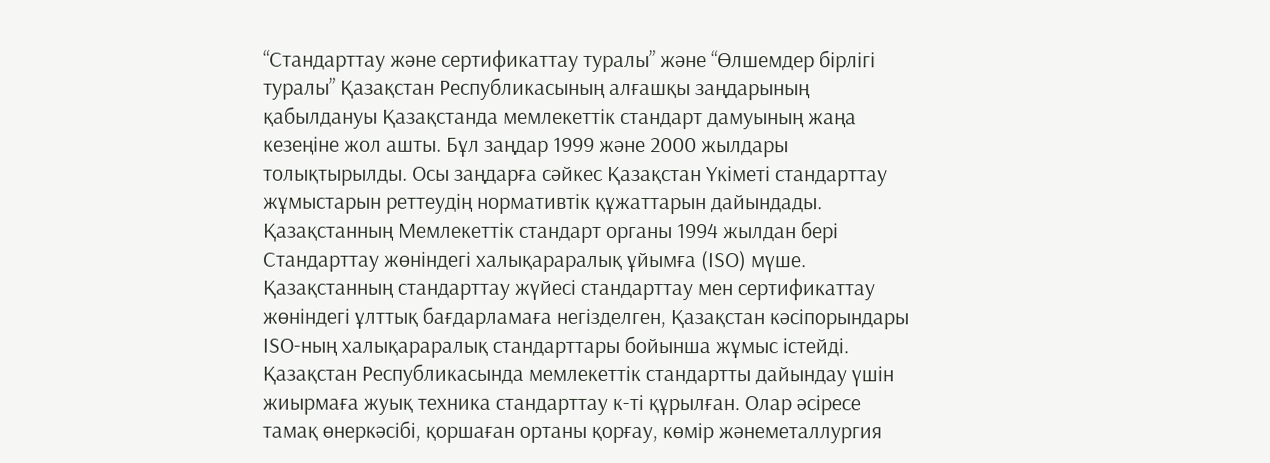“Стандарттау және сертификаттау туралы” және “Өлшемдер бірлігі туралы” Қазақстан Республикасының алғашқы заңдарының қабылдануы Қазақстанда мемлекеттік стандарт дамуының жаңа кезеңіне жол ашты. Бұл заңдар 1999 және 2000 жылдары толықтырылды. Осы заңдарға сәйкес Қазақстан Үкіметі стандарттау жұмыстарын реттеудің нормативтік құжаттарын дайындады. Қазақстанның Мемлекеттік стандарт органы 1994 жылдан бері Стандарттау жөніндегі халықараралық ұйымға (ІSO) мүше. Қазақстанның стандарттау жүйесі стандарттау мен сертификаттау жөніндегі ұлттық бағдарламаға негізделген, Қазақстан кәсіпорындары ІSO-ның халықараралық стандарттары бойынша жұмыс істейді. Қазақстан Республикасында мемлекеттік стандартты дайындау үшін жиырмаға жуық техника стандарттау к-ті құрылған. Олар әсіресе тамақ өнеркәсібі, қоршаған ортаны қорғау, көмір жәнеметаллургия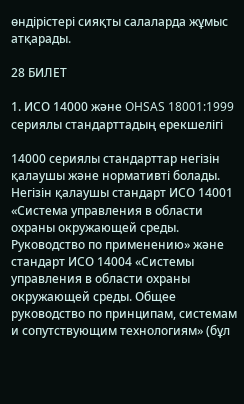өндірістері сияқты салаларда жұмыс атқарады.

28 БИЛЕТ

1. ИСО 14000 және OHSAS 18001:1999 сериялы стандарттадың ерекшелігі

14000 сериялы стандарттар негізін қалаушы және нормативті болады. Негізін қалаушы стандарт ИСО 14001 «Система управления в области охраны окружающей среды. Руководство по применению» және стандарт ИСО 14004 «Системы управления в области охраны окружающей среды. Общее руководство по принципам, системам и сопутствующим технологиям» (бұл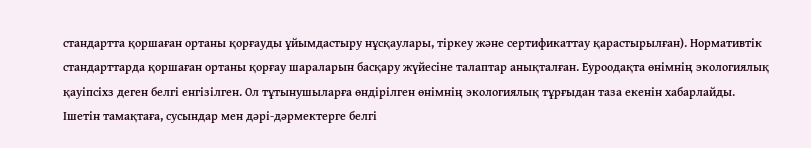стандартта қоршаған ортаны қорғауды ұйымдастыру нұсқаулары, тіркеу және сертификаттау қарастырылған). Нормативтік стандарттарда қоршаған ортаны қорғау шараларын басқару жүйесіне талаптар анықталған. Еуроодақта өнімнің экологиялық қауіпсіхз деген белгі енгізілген. Ол тұтынушыларға өндірілген өнімнің экологиялық тұрғыдан таза екенін хабарлайды.  Ішетін тамақтаға, сусындар мен дәрі-дәрмектерге белгі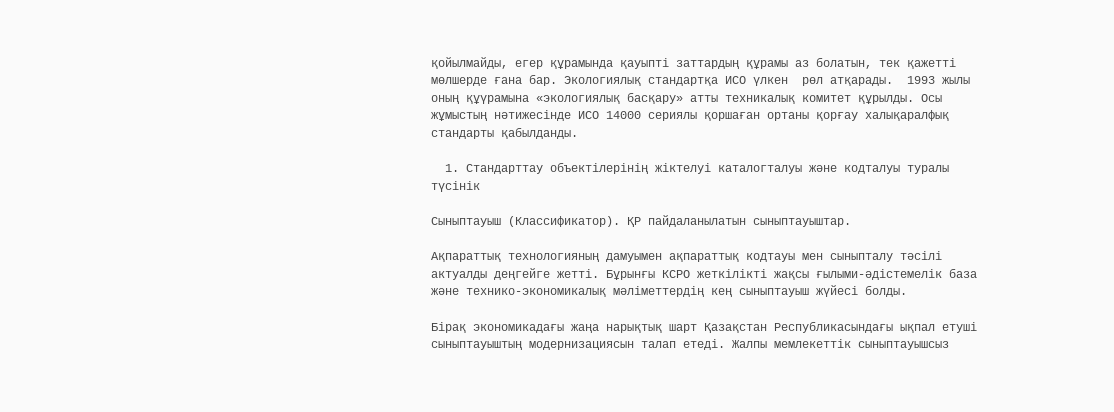қойылмайды, егер құрамында қауыпті заттардың құрамы аз болатын, тек қажетті мөлшерде ғана бар. Экологиялық стандартқа ИСО үлкен  рөл атқарады.  1993 жылы оның құүрамына «экологиялық басқару» атты техникалық комитет құрылды. Осы жұмыстың нәтижесінде ИСО 14000 сериялы қоршаған ортаны қорғау халықаралфық стандарты қабылданды.

  1. Стандарттау объектілерінің жіктелуі каталогталуы және кодталуы туралы түсінік

Сыныптауыш (Классификатор). ҚР пайдаланылатын сыныптауыштар.

Ақпараттық технологияның дамуымен ақпараттық кодтауы мен сыныпталу тәсілі актуалды деңгейге жетті. Бұрынғы КСРО жеткілікті жақсы ғылыми-әдістемелік база және технико-экономикалық мәліметтердің кең сыныптауыш жүйесі болды.

Бірақ экономикадағы жаңа нарықтық шарт Қазақстан Республикасындағы ықпал етуші сыныптауыштың модернизациясын талап етеді. Жалпы мемлекеттік сыныптауышсыз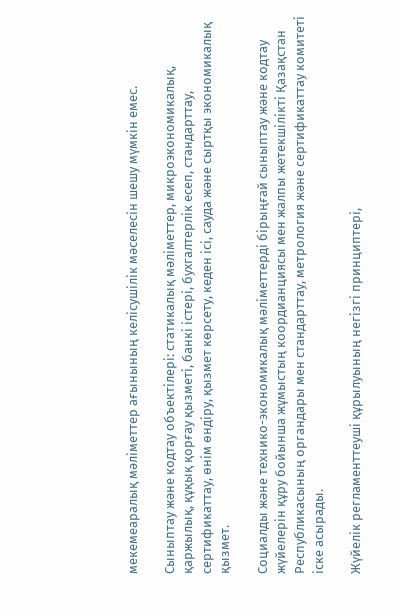мекемеаралық мәліметтер ағынының келісушілік мәселесін шешу мүмкін емес.

Сыныптау және кодтау объектілері: статикалық мәліметтер, микроэкономикалық, қаржылық, құқық қорғау қызметі, банкі істері, бухгалтерлік есеп, стандарттау, сертификаттау, өнім өндіру, қызмет көрсету, кеден ісі, сауда және сыртқы экономикалық қызмет.

Социалды және технико-экономикалық мәліметтерді бірыңғай сыныптау және кодтау жүйелерін құру бойынша жұмыстың коордианциясы мен жалпы жетекшілікті Қазақстан Республикасының органдары мен стандарттау, метрология және сертификаттау комитеті іске асырады.

Жүйелік регламенттеуші құрылуының негізгі принциптері,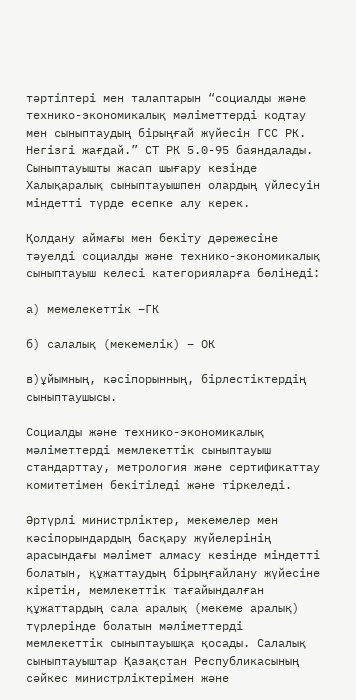тәртіптері мен талаптарын “социалды және технико-экономикалық мәліметтерді кодтау мен сыныптаудың бірыңғай жүйесін ГСС РК. Негізгі жағдай.” СТ РК 5.0-95 баяндалады. Сыныптауышты жасап шығару кезінде Халықаралық сыныптауышпен олардың үйлесуін міндетті түрде есепке алу керек.

Қолдану аймағы мен бекіту дәрежесіне тәуелді социалды және технико-экономикалық сыныптауыш келесі категорияларға бөлінеді:

а) мемелекеттік –ГК

б) салалық (мекемелік) – ОК

в)ұйымның, кәсіпорынның, бірлестіктердің сыныптаушысы.

Социалды және технико-экономикалық мәліметтерді мемлекеттік сыныптауыш стандарттау, метрология және сертификаттау комитетімен бекітіледі және тіркеледі.

Әртүрлі министрліктер, мекемелер мен кәсіпорындардың басқару жүйелерінің арасындағы мәлімет алмасу кезінде міндетті болатын, құжаттаудың бірыңғайлану жүйесіне кіретін, мемлекеттік тағайындалған құжаттардың сала аралық (мекеме аралық) түрлерінде болатын мәліметтерді мемлекеттік сыныптауышқа қосады. Салалық сыныптауыштар Қазақстан Республикасының сәйкес министрліктерімен және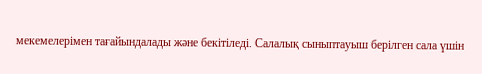мекемелерімен тағайындалады және бекітіледі. Салалық сыныптауыш берілген сала үшін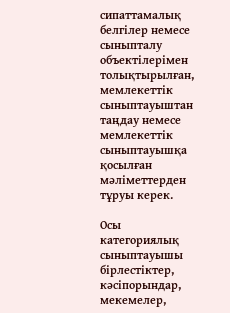сипаттамалық белгілер немесе сыныпталу объектілерімен толықтырылған, мемлекеттік сыныптауыштан таңдау немесе мемлекеттік сыныптауышқа қосылған мәліметтерден тұруы керек.

Осы категориялық сыныптауышы бірлестіктер, кәсіпорындар, мекемелер,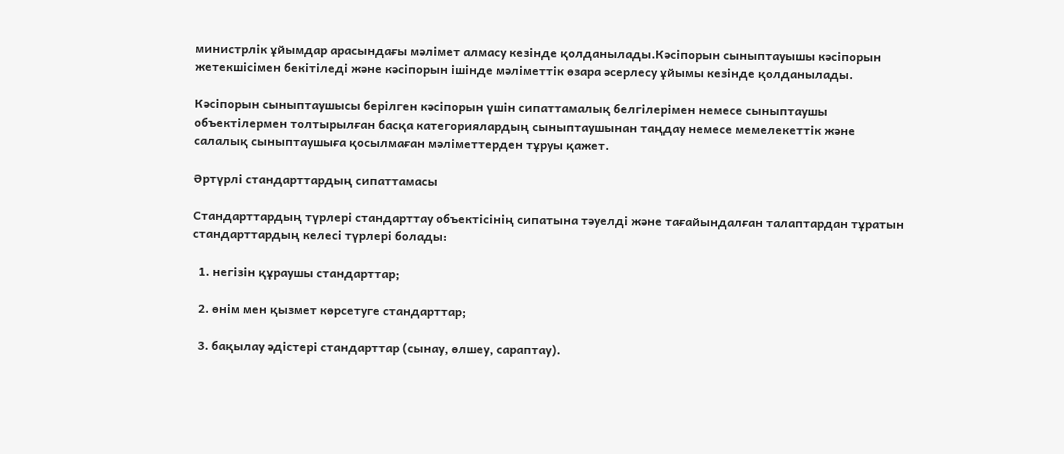министрлік ұйымдар арасындағы мәлімет алмасу кезінде қолданылады.Кәсіпорын сыныптауышы кәсіпорын жетекшісімен бекітіледі және кәсіпорын ішінде мәліметтік өзара әсерлесу ұйымы кезінде қолданылады.

Кәсіпорын сыныптаушысы берілген кәсіпорын үшін сипаттамалық белгілерімен немесе сыныптаушы объектілермен толтырылған басқа категориялардың сыныптаушынан таңдау немесе мемелекеттік және салалық сыныптаушыға қосылмаған мәліметтерден тұруы қажет.

Әртүрлі стандарттардың сипаттамасы

Стандарттардың түрлері стандарттау объектісінің сипатына тәуелді және тағайындалған талаптардан тұратын стандарттардың келесі түрлері болады:

  1. негізін құраушы стандарттар;

  2. өнім мен қызмет көрсетуге стандарттар;

  3. бақылау әдістері стандарттар (сынау, өлшеу, сараптау).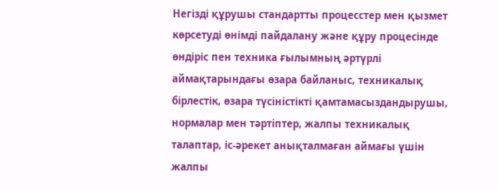Негізді құрушы стандартты процесстер мен қызмет көрсетуді өнімді пайдалану және құру процесінде өндіріс пен техника ғылымның әртүрлі аймақтарындағы өзара байланыс, техникалық бірлестік, өзара түсіністікті қамтамасыздандырушы, нормалар мен тәртіптер, жалпы техникалық талаптар, іс-әрекет анықталмаған аймағы үшін жалпы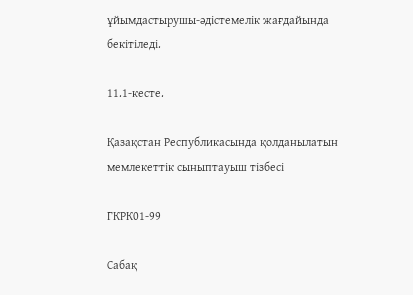ұйымдастырушы-әдістемелік жағдайында бекітіледі.

11.1-кесте.

Қазақстан Республикасында қолданылатын мемлекеттік сыныптауыш тізбесі

ГКРК01-99

Сабақ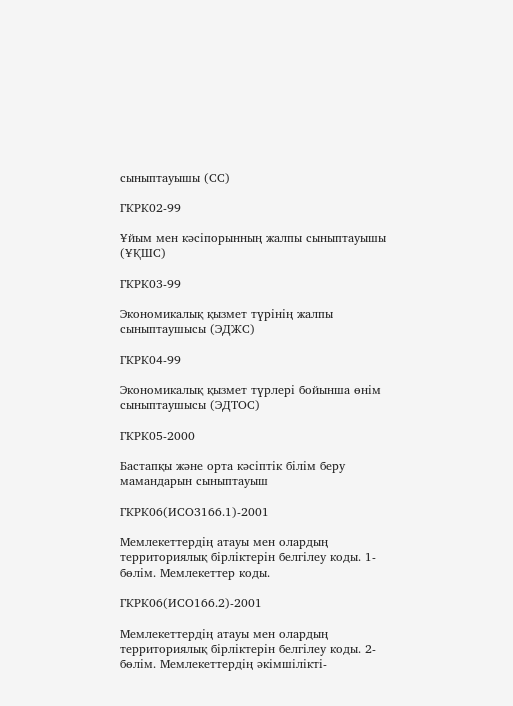сыныптауышы (СС)

ГКРК02-99

Ұйым мен кәсіпорынның жалпы сыныптауышы (ҰҚШС)

ГКРК03-99

Экономикалық қызмет түрінің жалпы сыныптаушысы (ЭДЖС)

ГКРК04-99

Экономикалық қызмет түрлері бойынша өнім сыныптаушысы (ЭДТОС)

ГКРК05-2000

Бастапқы және орта кәсіптік білім беру мамандарын сыныптауыш

ГКРК06(ИСО3166.1)-2001

Мемлекеттердің атауы мен олардың территориялық бірліктерін белгілеу коды. 1-бөлім. Мемлекеттер коды.

ГКРК06(ИСО166.2)-2001

Мемлекеттердің атауы мен олардың территориялық бірліктерін белгілеу коды. 2-бөлім. Мемлекеттердің әкімшілікті-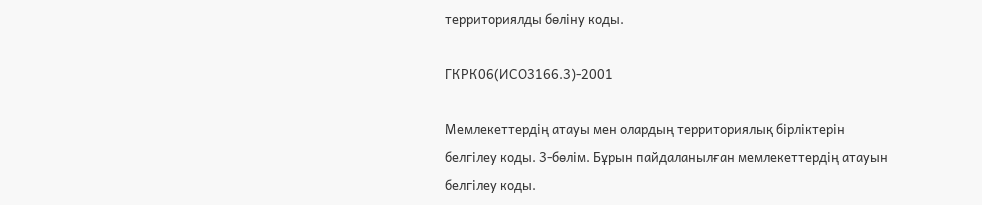территориялды бөліну коды.

ГКРК06(ИСО3166.3)-2001

Мемлекеттердің атауы мен олардың территориялық бірліктерін белгілеу коды. 3-бөлім. Бұрын пайдаланылған мемлекеттердің атауын белгілеу коды.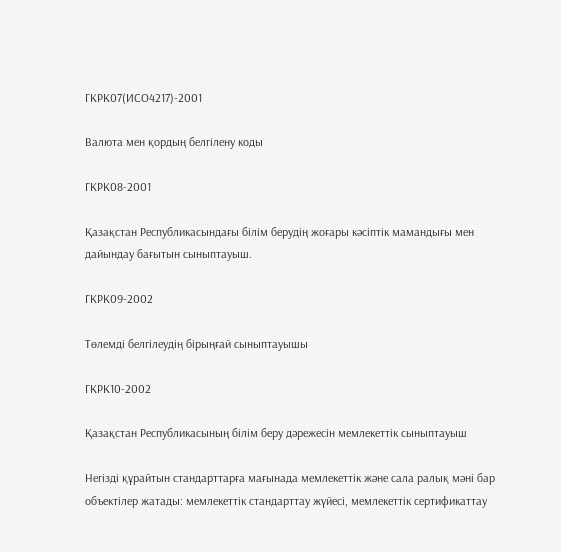ГКРК07(ИСО4217)-2001

Валюта мен қордың белгілену коды

ГКРК08-2001

Қазақстан Республикасындағы білім берудің жоғары кәсіптік мамандығы мен дайындау бағытын сыныптауыш.

ГКРК09-2002

Төлемді белгілеудің бірыңғай сыныптауышы

ГКРК10-2002

Қазақстан Республикасының білім беру дәрежесін мемлекеттік сыныптауыш

Негізді құрайтын стандарттарға мағынада мемлекеттік және сала ралық мәні бар объектілер жатады: мемлекеттік стандарттау жүйесі, мемлекеттік сертификаттау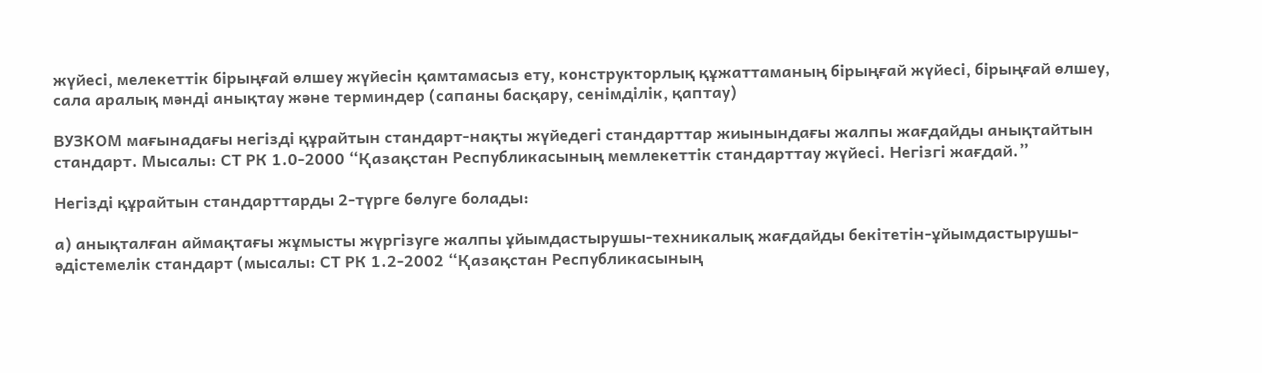жүйесі, мелекеттік бірыңғай өлшеу жүйесін қамтамасыз ету, конструкторлық құжаттаманың бірыңғай жүйесі, бірыңғай өлшеу, сала аралық мәнді анықтау және терминдер (сапаны басқару, сенімділік, қаптау)

ВУЗКОМ мағынадағы негізді құрайтын стандарт-нақты жүйедегі стандарттар жиынындағы жалпы жағдайды анықтайтын стандарт. Мысалы: СТ РК 1.0-2000 “Қазақстан Республикасының мемлекеттік стандарттау жүйесі. Негізгі жағдай.”

Негізді құрайтын стандарттарды 2-түрге бөлуге болады:

а) анықталған аймақтағы жұмысты жүргізуге жалпы ұйымдастырушы-техникалық жағдайды бекітетін-ұйымдастырушы-әдістемелік стандарт (мысалы: СТ РК 1.2-2002 “Қазақстан Республикасының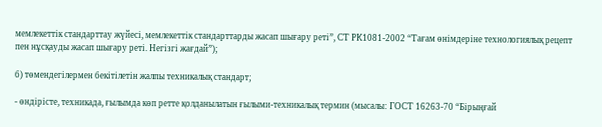мемлекеттік стандарттау жүйесі, мемлекеттік стандарттарды жасап шығару реті”, СТ РК1081-2002 “Тағам өнімдеріне технологиялық рецепт пен нұсқауды жасап шығару реті. Негізгі жағдай”);

б) төмендегілермен бекітілетін жалпы техникалық стандарт;

- өндірісте, техникада, ғылымда көп ретте қолданылатын ғылыми-техникалық термин (мысалы: ГОСТ 16263-70 “Бірыңғай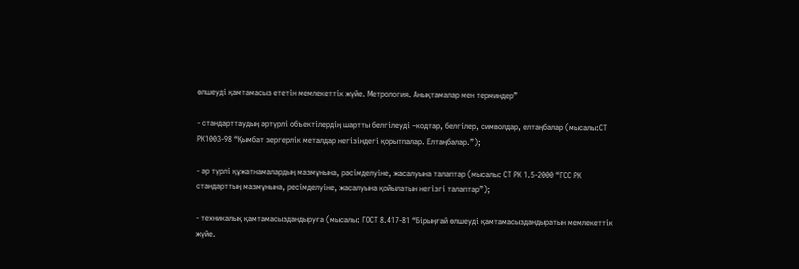өлшеуді қамтамасыз ететін мемлекеттік жүйе. Метрология. Анықтамалар мен терминдер”

- стандарттаудың әртүрлі объектілердің шартты белгілеуді –кодтар, белгілер, символдар, елтаңбалар (мысалы:СТ РК1003-98 “Қымбат зергерлік металдар негізіндегі қорытпалар. Елтаңбалар.”);

- әр түрлі құжатнамалардың мазмұнына, рәсімделуіне, жасалуына талаптар (мысалы: СТ РК 1.5-2000 “ГСС РК стандарттың мазмұнына, ресімделуіне, жасалуына қойылатын негізгі талаптар”);

- техникалық қамтамасыздандыруға (мысалы: ГОСТ 8.417-81 “Бірыңғай өлшеуді қамтамасыздандыратын мемлекеттік жүйе.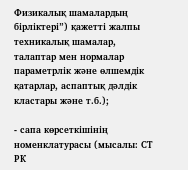Физикалық шамалардың бірліктері”) қажетті жалпы техникалық шамалар, талаптар мен нормалар параметрлік және өлшемдік қатарлар, аспаптық дәлдік кластары және т.б.);

- сапа көрсеткішінің номенклатурасы (мысалы: СТ РК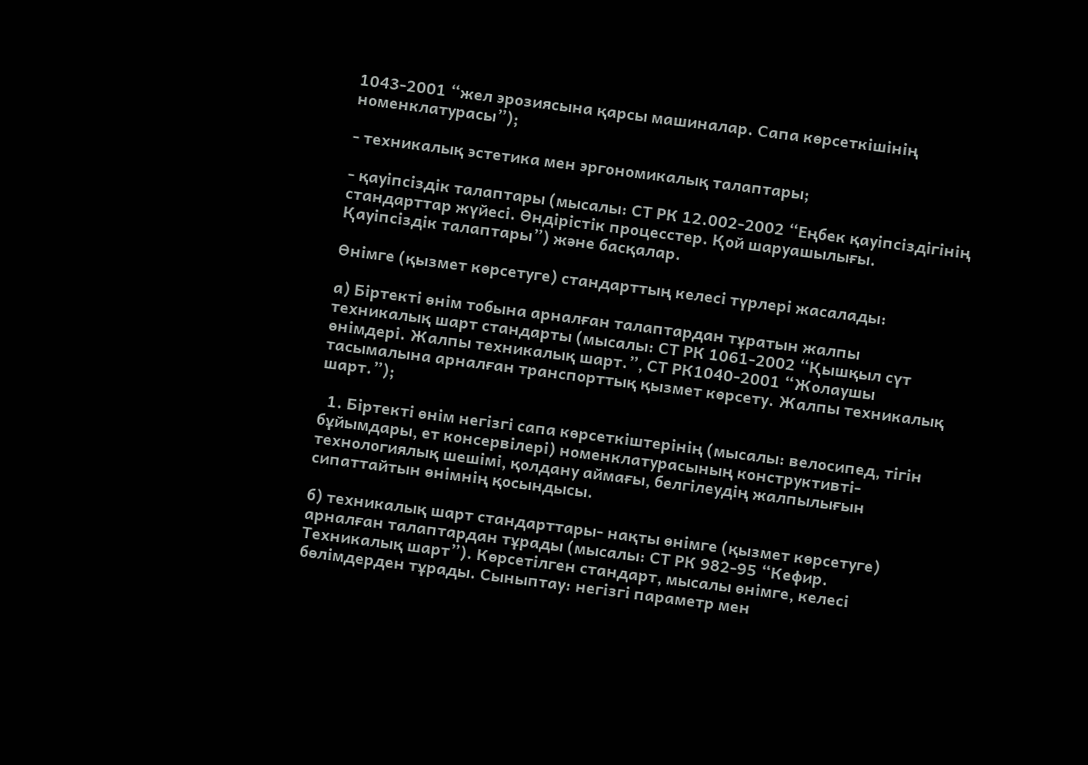1043-2001 “жел эрозиясына қарсы машиналар. Сапа көрсеткішінің номенклатурасы”);

- техникалық эстетика мен эргономикалық талаптары;

- қауіпсіздік талаптары (мысалы: СТ РК 12.002-2002 “Еңбек қауіпсіздігінің стандарттар жүйесі. Өндірістік процесстер. Қой шаруашылығы. Қауіпсіздік талаптары”) және басқалар.

Өнімге (қызмет көрсетуге) стандарттың келесі түрлері жасалады:

а) Біртекті өнім тобына арналған талаптардан тұратын жалпы техникалық шарт стандарты (мысалы: СТ РК 1061-2002 “Қышқыл сүт өнімдері. Жалпы техникалық шарт.”, СТ РК1040-2001 “Жолаушы тасымалына арналған транспорттық қызмет көрсету. Жалпы техникалық шарт.”);

  1. Біртекті өнім негізгі сапа көрсеткіштерінің (мысалы: велосипед, тігін бұйымдары, ет консервілері) номенклатурасының конструктивті-технологиялық шешімі, қолдану аймағы, белгілеудің жалпылығын сипаттайтын өнімнің қосындысы.

б) техникалық шарт стандарттары- нақты өнімге (қызмет көрсетуге) арналған талаптардан тұрады (мысалы: СТ РК 982-95 “Кефир. Техникалық шарт”). Көрсетілген стандарт, мысалы өнімге, келесі бөлімдерден тұрады. Сыныптау: негізгі параметр мен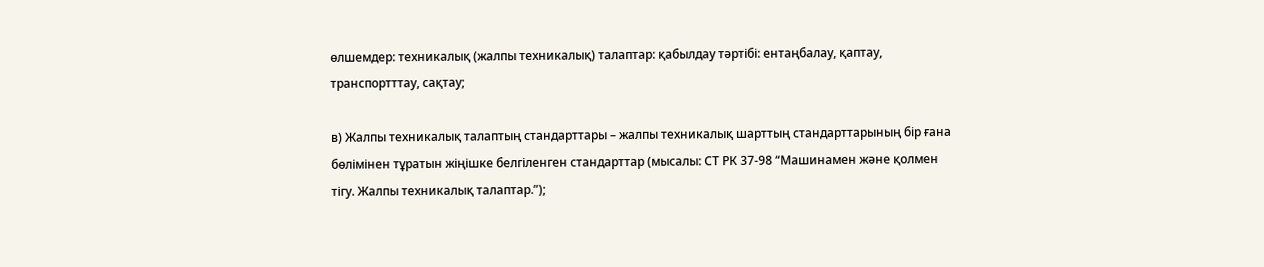өлшемдер: техникалық (жалпы техникалық) талаптар: қабылдау тәртібі: ентаңбалау, қаптау, транспортттау, сақтау;

в) Жалпы техникалық талаптың стандарттары – жалпы техникалық шарттың стандарттарының бір ғана бөлімінен тұратын жіңішке белгіленген стандарттар (мысалы: СТ РК 37-98 “Машинамен және қолмен тігу. Жалпы техникалық талаптар.”);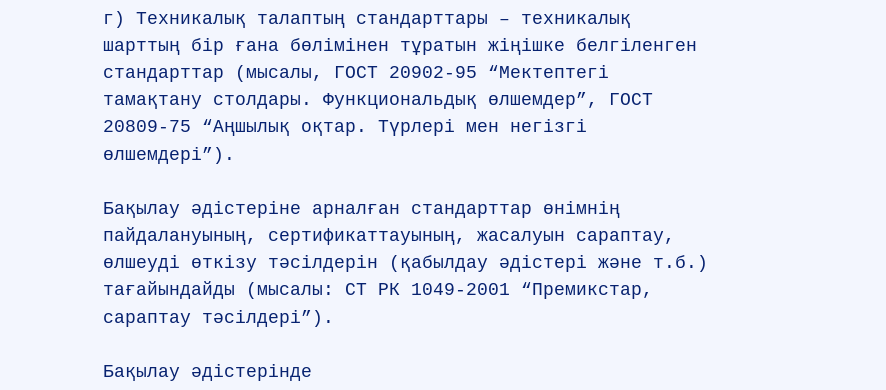г) Техникалық талаптың стандарттары – техникалық шарттың бір ғана бөлімінен тұратын жіңішке белгіленген стандарттар (мысалы, ГОСТ 20902-95 “Мектептегі тамақтану столдары. Функциональдық өлшемдер”, ГОСТ 20809-75 “Аңшылық оқтар. Түрлері мен негізгі өлшемдері”).

Бақылау әдістеріне арналған стандарттар өнімнің пайдалануының, сертификаттауының, жасалуын сараптау, өлшеуді өткізу тәсілдерін (қабылдау әдістері және т.б.) тағайындайды (мысалы: СТ РК 1049-2001 “Премикстар, сараптау тәсілдері”).

Бақылау әдістерінде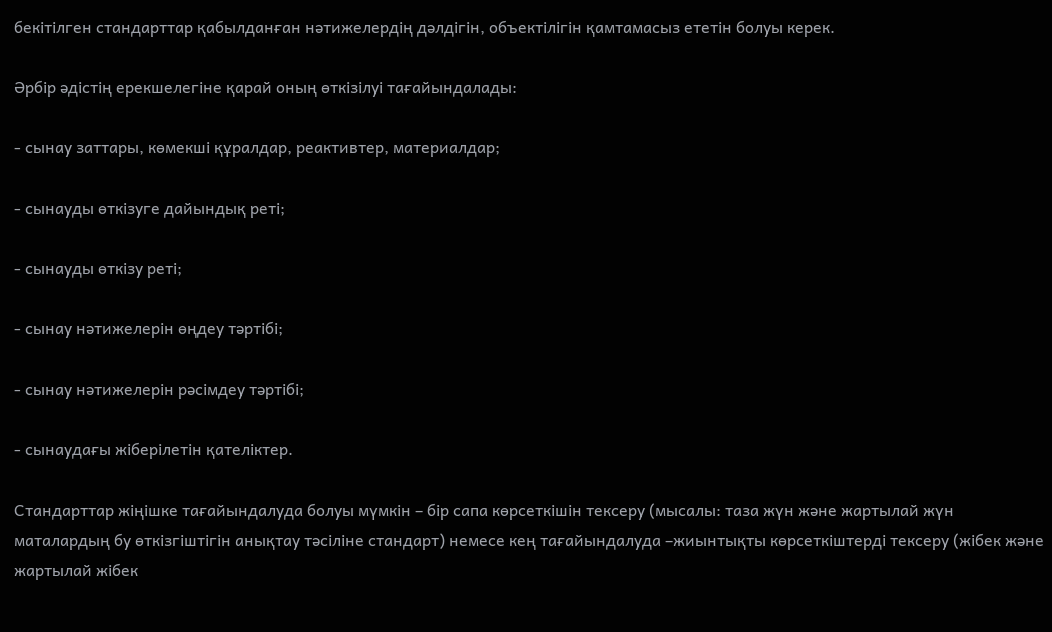бекітілген стандарттар қабылданған нәтижелердің дәлдігін, объектілігін қамтамасыз ететін болуы керек.

Әрбір әдістің ерекшелегіне қарай оның өткізілуі тағайындалады:

- сынау заттары, көмекші құралдар, реактивтер, материалдар;

- сынауды өткізуге дайындық реті;

- сынауды өткізу реті;

- сынау нәтижелерін өңдеу тәртібі;

- сынау нәтижелерін рәсімдеу тәртібі;

- сынаудағы жіберілетін қателіктер.

Стандарттар жіңішке тағайындалуда болуы мүмкін – бір сапа көрсеткішін тексеру (мысалы: таза жүн және жартылай жүн маталардың бу өткізгіштігін анықтау тәсіліне стандарт) немесе кең тағайындалуда –жиынтықты көрсеткіштерді тексеру (жібек және жартылай жібек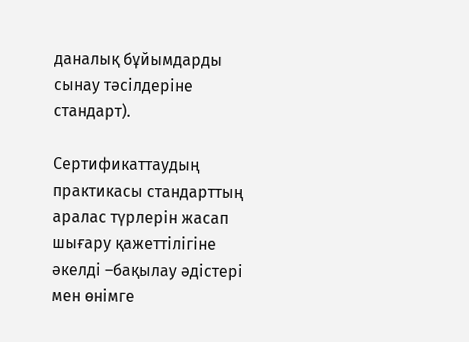даналық бұйымдарды сынау тәсілдеріне стандарт).

Сертификаттаудың практикасы стандарттың аралас түрлерін жасап шығару қажеттілігіне әкелді –бақылау әдістері мен өнімге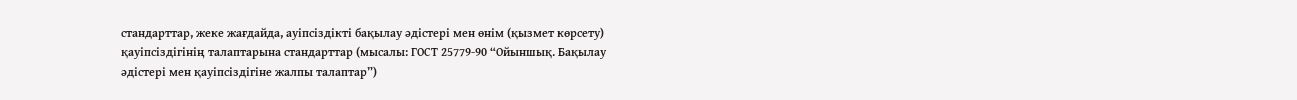стандарттар, жеке жағдайда, ауіпсіздікті бақылау әдістері мен өнім (қызмет көрсету) қауіпсіздігінің талаптарына стандарттар (мысалы: ГОСТ 25779-90 “Ойыншық. Бақылау әдістері мен қауіпсіздігіне жалпы талаптар”)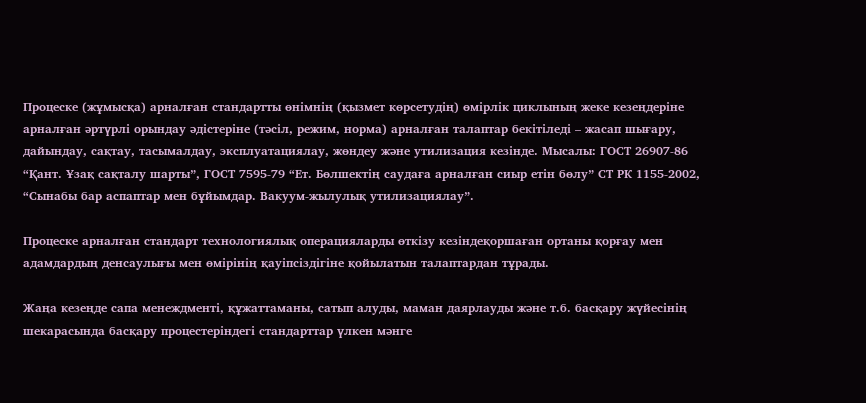Процеске (жұмысқа) арналған стандартты өнімнің (қызмет көрсетудің) өмірлік циклының жеке кезеңдеріне арналған әртүрлі орындау әдістеріне (тәсіл, режим, норма) арналған талаптар бекітіледі – жасап шығару, дайындау, сақтау, тасымалдау, эксплуатациялау, жөндеу және утилизация кезінде. Мысалы: ГОСТ 26907-86 “Қант. Ұзақ сақталу шарты”, ГОСТ 7595-79 “Ет. Бөлшектің саудаға арналған сиыр етін бөлу” СТ РК 1155-2002, “Сынабы бар аспаптар мен бұйымдар. Вакуум-жылулық утилизациялау”.

Процеске арналған стандарт технологиялық операцияларды өткізу кезіндеқоршаған ортаны қорғау мен адамдардың денсаулығы мен өмірінің қауіпсіздігіне қойылатын талаптардан тұрады.

Жаңа кезеңде сапа менеждменті, құжаттаманы, сатып алуды, маман даярлауды және т.б. басқару жүйесінің шекарасында басқару процестеріндегі стандарттар үлкен мәнге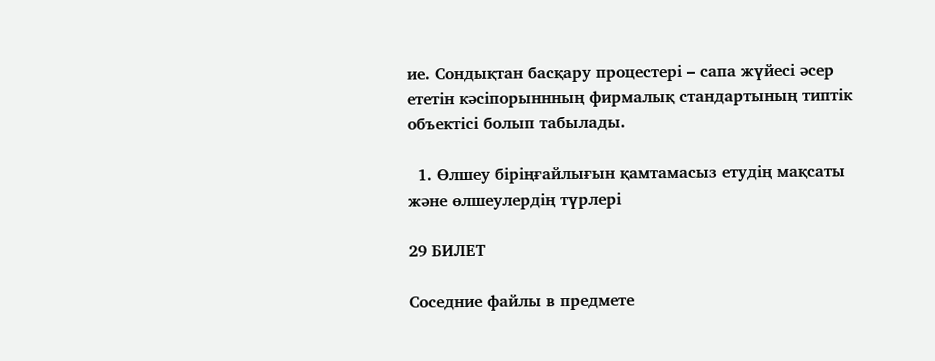ие. Сондықтан басқару процестері – сапа жүйесі әсер ететін кәсіпорыннның фирмалық стандартының типтік объектісі болып табылады.

  1. Өлшеу біріңғайлығын қамтамасыз етудің мақсаты және өлшеулердің түрлері

29 БИЛЕТ

Соседние файлы в предмете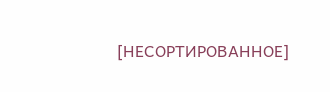[НЕСОРТИРОВАННОЕ]